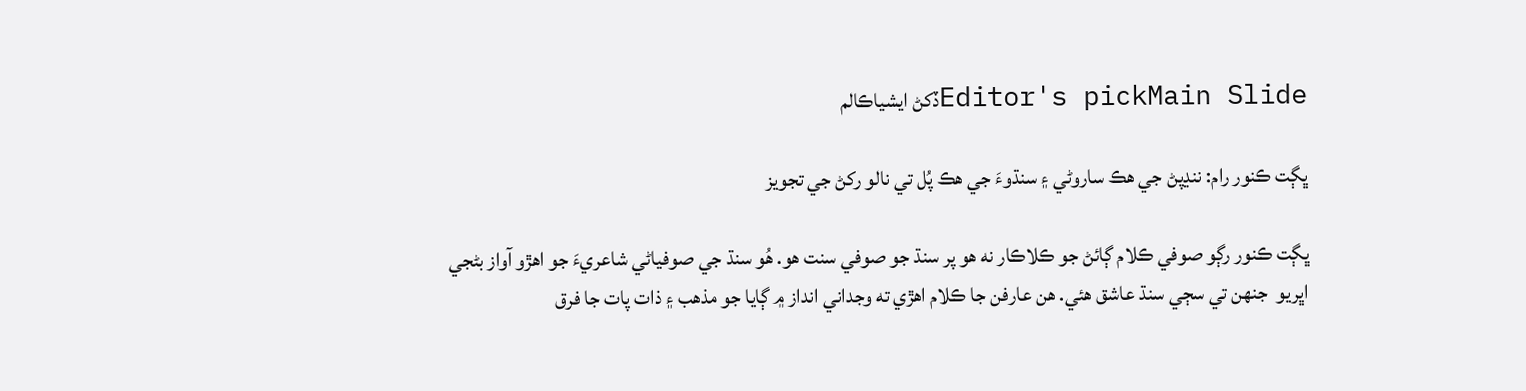Editor's pickMain Slideڏکڻ ايشياڪالم

ڀڳت ڪنور رام: ننڍپڻ جي هڪ ساروڻي ۽ سنڌوءَ جي ھڪ پُل تي نالو رکڻ جي تجويز

ڀڳت ڪنور رڳو صوفي ڪلام ڳائڻ جو ڪلاڪار نه هو پر سنڌ جو صوفي سنت هو. هُو سنڌ جي صوفياڻي شاعريءَ جو اهڙو آواز بڻجي اڀريو  جنهن تي سڄي سنڌ عاشق هئي. هن عارفن جا ڪلام اهڙي ته وجداني انداز ۾ ڳايا جو مذهب ۽ ذات پات جا فرق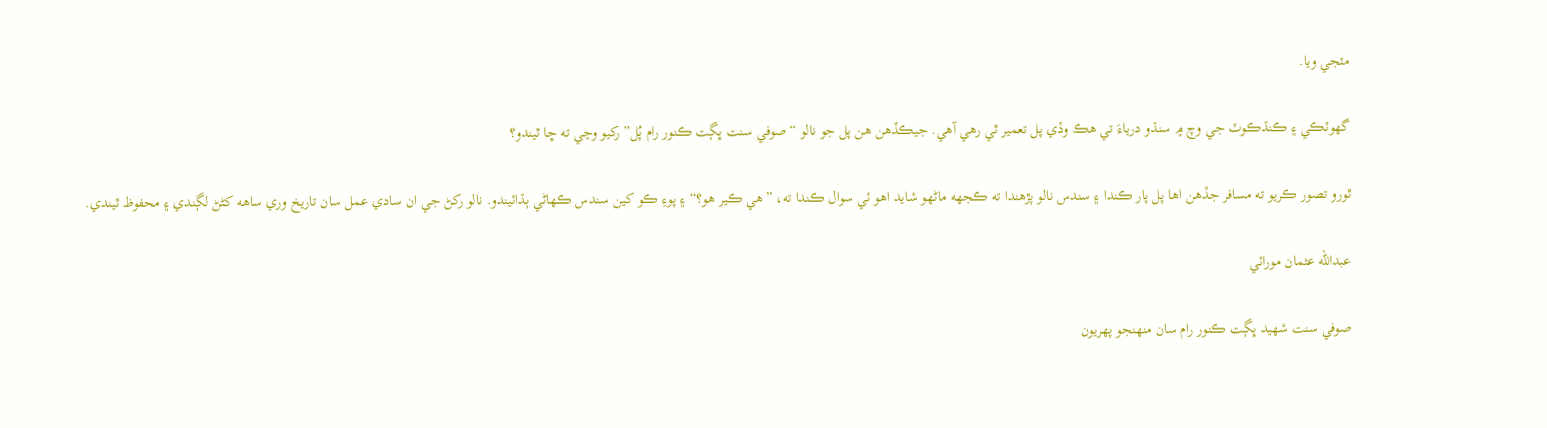مٽجي ويا.

گهوٽڪي ۽ ڪنڌڪوٽ جي وچ ۾ سنڌو درياءَ تي هڪ وڏي پل تعمير ٿي رهي آهي. جيڪڏهن هن پل جو نالو “صوفي سنت ڀڳت ڪنور رام پُل” رکيو وڃي ته ڇا ٿيندو؟

ٿورو تصور ڪريو ته مسافر جڏهن اها پل پار ڪندا ۽ سندس نالو پڙهندا ته ڪجهه ماڻهو شايد اهو ئي سوال ڪندا ته، ”هي ڪير هو؟“ ۽ پوءِ ڪو کين سندس ڪهاڻي ٻڌائيندو. نالو رکڻ جي ان سادي عمل سان تاريخ وري ساهه کڻڻ لڳندي ۽ محفوظ ٿيندي.

عبدالله عثمان مورائي

صوفي سنت شھيد ڀڳت ڪنور رام سان منهنجو پهريون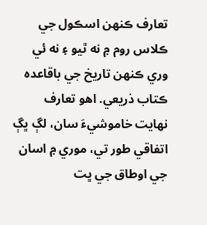تعارف ڪنهن اسڪول جي ڪلاس روم ۾ نه ٿيو ۽ نه ئي وري ڪنهن تاريخ جي باقاعده ڪتاب ذريعي. اهو تعارف نهايت خاموشيءَ سان، لڳ ڀڳ اتفاقي طور تي، موري ۾ اسان جي اوطاق جي ڀت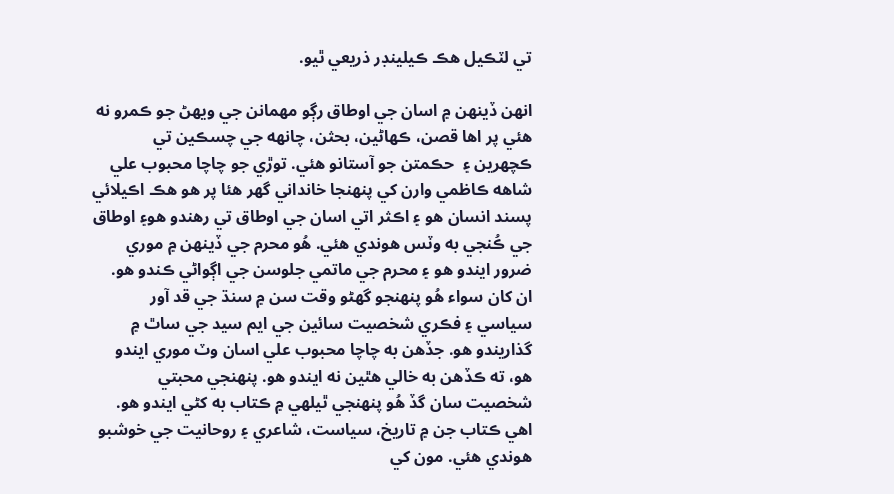تي لٽڪيل هڪ ڪيلينڊر ذريعي ٿيو.

انهن ڏينهن ۾ اسان جي اوطاق رڳو مهمانن جي ويهڻ جو ڪمرو نه هئي پر اها قصن، ڪهاڻين، بحثن، چانهه جي چسڪين تي ڪچهرين ۽  حڪمتن جو آستانو هئي. توڙي جو چاچا محبوب علي شاهه ڪاظمي وارن کي پنهنجا خانداني گهر هئا پر هو هڪ اڪيلائي پسند انسان هو ۽ اڪثر اتي اسان جي اوطاق تي رهندو هو۽ اوطاق جي ڪُنجي به وٽس هوندي هئي. هُو محرم جي ڏينهن ۾ موري ضرور ايندو هو ۽ محرم جي ماتمي جلوسن جي اڳواڻي ڪندو هو. ان کان سواء هُو پنهنجو گهڻو وقت سن ۾ سنڌ جي قد آور سياسي ۽ فڪري شخصيت سائين جي ايم سيد جي ساٿ ۾ گذاريندو هو. جڏهن به چاچا محبوب علي اسان وٽ موري ايندو هو، ته ڪڏهن به خالي هٿين نه ايندو هو. پنهنجي محبتي شخصيت سان گڏ هُو پنهنجي ٿيلهي ۾ ڪتاب به کڻي ايندو هو. اهي ڪتاب جن ۾ تاريخ، سياست، شاعري ۽ روحانيت جي خوشبو هوندي هئي. مون کي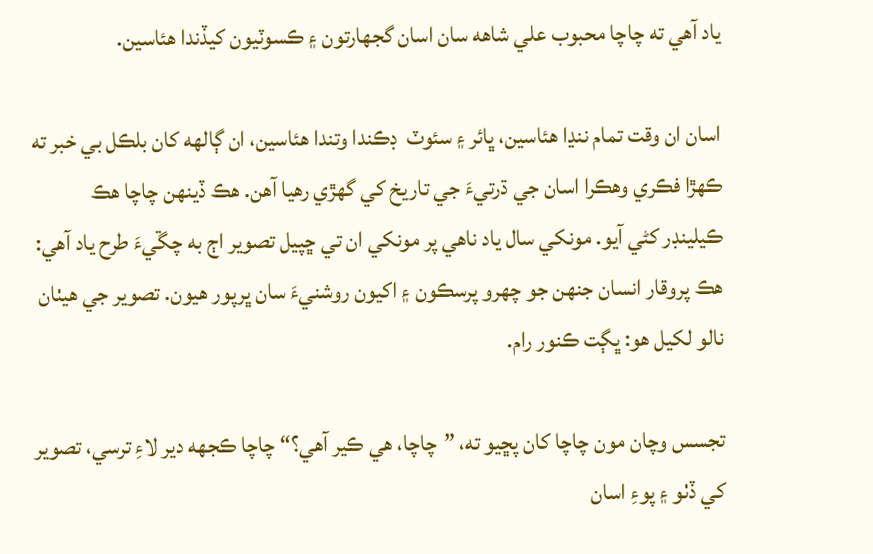ياد آهي ته چاچا محبوب علي شاهه سان اسان گجهارتون ۽ ڪسوٽيون کيڏندا هئاسين.

اسان ان وقت تمام ننڍا هئاسين، ڀائر ۽ سئوٽ  ڊڪندا وتندا هئاسين، ان ڳالهه کان بلڪل بي خبر ته ڪهڙا فڪري وهڪرا اسان جي ڌرتيءَ جي تاريخ کي گهڙي رهيا آهن. هڪ ڏينهن چاچا هڪ ڪيلينڊر کڻي آيو. مونکي سال ياد ناهي پر مونکي ان تي ڇپيل تصوير اڄ به چڱيءَ طرح ياد آهي: هڪ پروقار انسان جنهن جو چهرو پرسڪون ۽ اکيون روشنيءَ سان ڀرپور هيون. تصوير جي هيٺان نالو لکيل هو: ڀڳت ڪنور رام.

تجسس وچان مون چاچا کان پڇيو ته، ”چاچا، هي ڪير آهي؟“ چاچا ڪجهه دير لاءِ ترسي، تصوير کي ڏٺو ۽ پوءِ اسان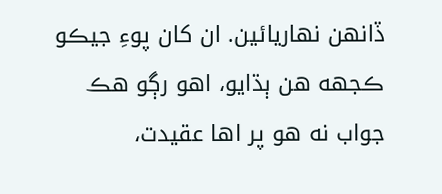ڏانهن نهاريائين. ان کان پوءِ جيڪو ڪجهه هن ٻڌايو، اهو رڳو هڪ جواب نه هو پر اها عقيدت،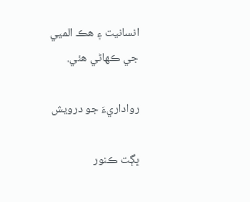انسانيت ۽ هڪ الميي جي ڪهاڻي هئي.

رواداريءَ جو درويش

ڀڳت ڪنور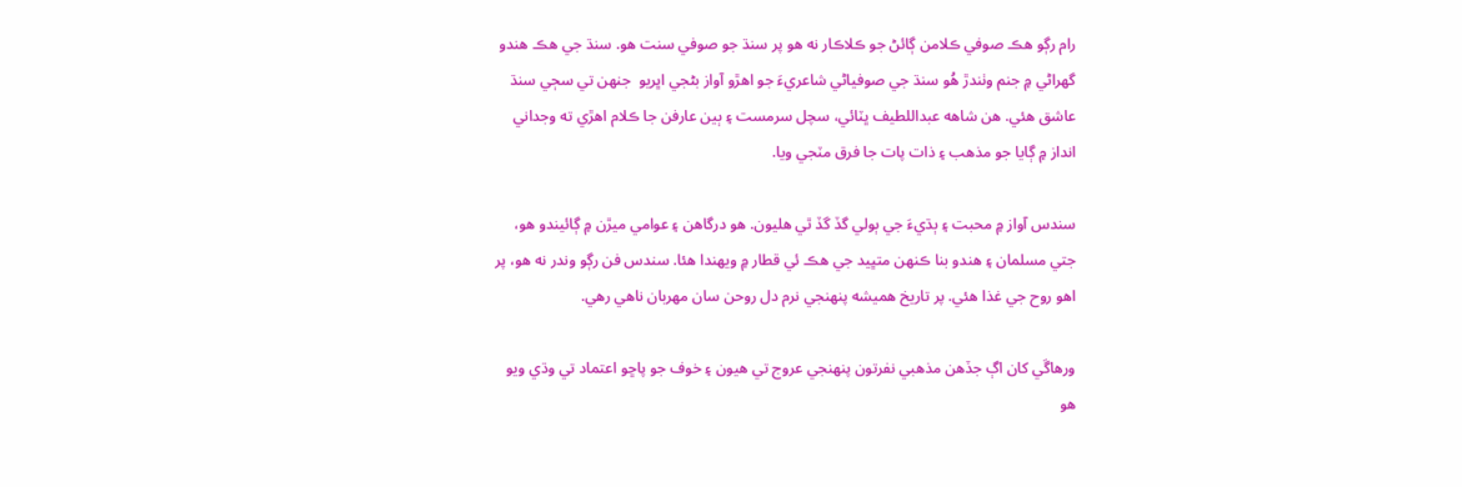رام رڳو هڪ صوفي ڪلامن ڳائڻ جو ڪلاڪار نه هو پر سنڌ جو صوفي سنت هو. سنڌ جي هڪ هندو گهراڻي ۾ جنم وٺندڙ هُو سنڌ جي صوفياڻي شاعريءَ جو اهڙو آواز بڻجي اڀريو  جنهن تي سڄي سنڌ عاشق هئي. هن شاهه عبداللطيف ڀٽائي، سچل سرمست ۽ ٻين عارفن جا ڪلام اهڙي ته وجداني انداز ۾ ڳايا جو مذهب ۽ ذات پات جا فرق مٽجي ويا.

سندس آواز ۾ محبت ۽ ٻڌيءَ جي ٻولي گڏ گڏ ٿي هليون. هو درگاهن ۽ عوامي ميڙن ۾ ڳائيندو هو، جتي مسلمان ۽ هندو بنا ڪنهن متڀيد جي هڪ ئي قطار ۾ ويهندا هئا. سندس فن رڳو وندر نه هو، پر اهو روح جي غذا هئي. پر تاريخ هميشه پنهنجي نرم دل روحن سان مهربان ناهي رهي.

ورهاڱي کان اڳ جڏهن مذهبي نفرتون پنهنجي عروج تي هيون ۽ خوف جو پاڇو اعتماد تي وڌي ويو هو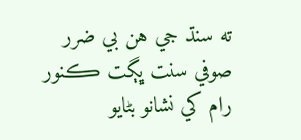ته سنڌ جي هن بي ضرر صوفي سنت ڀڳت ڪنور رام کي نشانو بڻايو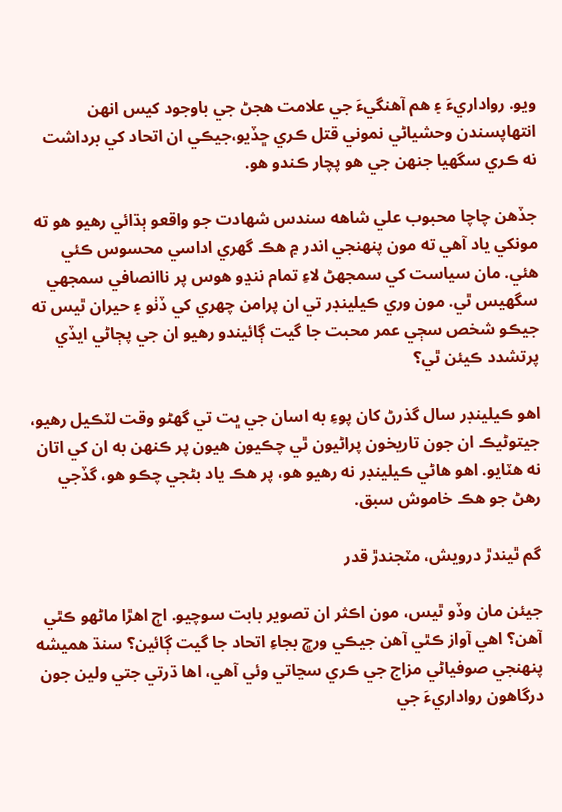ويو. رواداريءَ ۽ هم آهنگيءَ جي علامت هجڻ جي باوجود کيس انهن انتهاپسندن وحشياڻي نموني قتل ڪري ڇڏيو،جيڪي ان اتحاد کي برداشت نه ڪري سگهيا جنهن جي هو پچار ڪندو هو.

جڏهن چاچا محبوب علي شاهه سندس شهادت جو واقعو ٻڌائي رهيو هو ته مونکي ياد آهي ته مون پنهنجي اندر ۾ هڪ گهري اداسي محسوس ڪئي هئي. مان سياست کي سمجهڻ لاءِ تمام ننڍو هوس پر ناانصافي سمجهي سگهيس ٿي. مون وري ڪيلينڊر تي ان پرامن چهري کي ڏٺو ۽ حيران ٿيس ته جيڪو شخص سڄي عمر محبت جا گيت ڳائيندو رهيو ان جي پڄاڻي ايڏي پرتشدد ڪيئن ٿي؟

اهو ڪيلينڊر سال گذرڻ کان پوءِ به اسان جي ڀت تي گهڻو وقت لٽڪيل رهيو، جيتوڻيڪ ان جون تاريخون پراڻيون ٿي چڪيون هيون پر ڪنهن به ان کي اتان نه هٽايو. اهو هاڻي ڪيلينڊر نه رهيو هو، پر هڪ ياد بڻجي چڪو هو، گڏجي رهڻ جو هڪ خاموش سبق.

گم ٿيندڙ درويش، مٽجندڙ قدر

جيئن مان وڏو ٿيس، مون اڪثر ان تصوير بابت سوچيو. اڄ اهڙا ماڻهو ڪٿي آهن؟ اهي آواز ڪٿي آهن جيڪي ورڇ بجاءِ اتحاد جا گيت ڳائين؟ سنڌ هميشه پنهنجي صوفياڻي مزاج جي ڪري سڃاتي وئي آهي، اها ڌرتي جتي ولين جون درگاهون رواداريءَ جي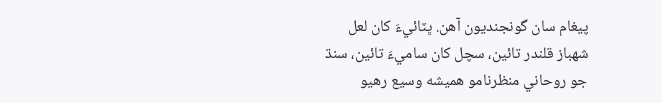پيغام سان گونجنديون آهن. ڀٽائيءَ کان لعل شهباز قلندر تائين، سچل کان ساميءَ تائين، سنڌ جو روحاني منظرنامو هميشه وسيع رهيو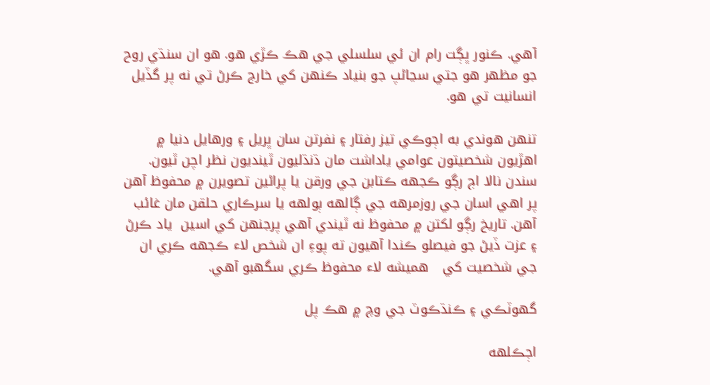آهي. ڪنور ڀڳت رام ان ئي سلسلي جي هڪ ڪڙي هو. هو ان سنڌي روح جو مظهر هو جتي سڃاڻپ جو بنياد ڪنهن کي خارج ڪرڻ تي نه پر گڏيل انسانيت تي هو.

تنهن هوندي به اڄوڪي تيز رفتار ۽ نفرتن سان ڀريل ۽ ورهايل دنيا ۾ اهڙيون شخصيتون عوامي ياداشت مان ڌنڌليون ٿينديون نظر اچن ٿيون. سندن نالا اڄ رڳو ڪجهه ڪتابن جي ورقن يا پراڻين تصويرن ۾ محفوظ آهن پر اهي اسان جي روزمرهه جي ڳالهه ٻولهه يا سرڪاري حلقن مان غائب آهن. تاريخ رڳو لکتن ۾ محفوظ نه ٿيندي آهي پرجنهن کي اسين  ياد ڪرڻ ۽ عزت ڏيڻ جو فيصلو ڪندا آهيون ته پوءِ ان شخص لاء ڪجهه ڪري ان جي شخصيت کي   هميشه لاء محفوظ ڪري سگهبو آهي.

گهوٽڪي ۽ ڪنڌڪوٽ جي وچ ۾ هڪ پل

اڄڪلهه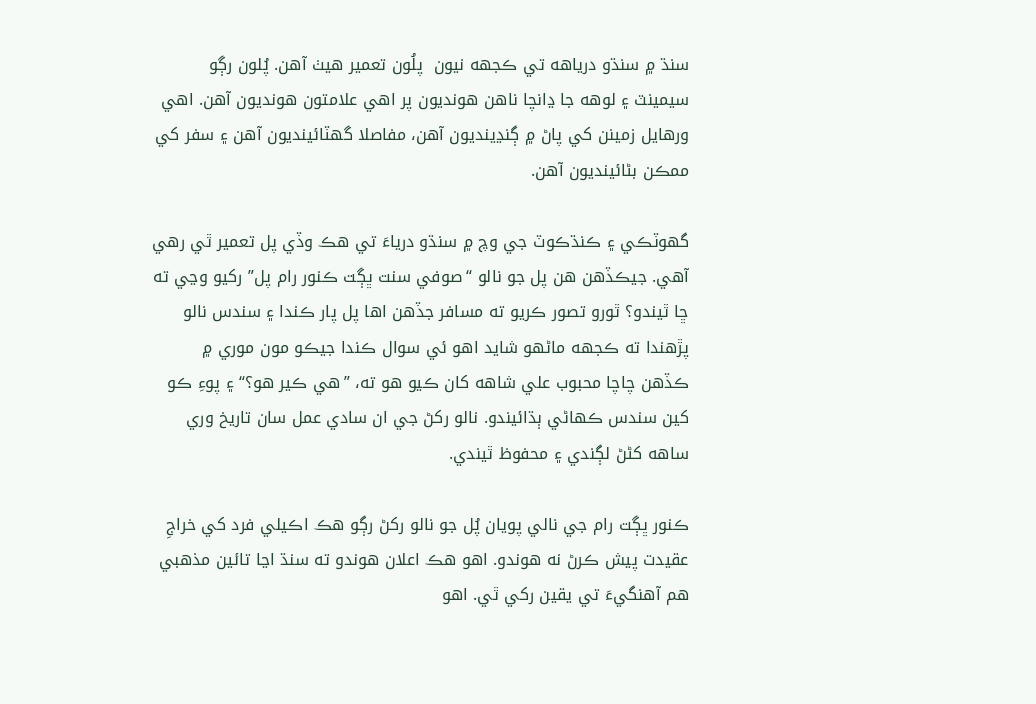سنڌ ۾ سنڌو درياهه تي ڪجهه نيون  پلُون تعمير هيٺ آهن. پُلون رڳو سيمينٽ ۽ لوهه جا ڍانچا ناهن هونديون پر اهي علامتون هونديون آهن. اهي ورهايل زمينن کي پاڻ ۾ ڳنڍينديون آهن، مفاصلا گهٽائينديون آهن ۽ سفر کي ممڪن بڻائينديون آهن.

گهوٽڪي ۽ ڪنڌڪوٽ جي وچ ۾ سنڌو درياءَ تي هڪ وڏي پل تعمير ٿي رهي آهي. جيڪڏهن هن پل جو نالو “صوفي سنت ڀڳت ڪنور رام پل” رکيو وڃي ته ڇا ٿيندو؟ ٿورو تصور ڪريو ته مسافر جڏهن اها پل پار ڪندا ۽ سندس نالو پڙهندا ته ڪجهه ماڻهو شايد اهو ئي سوال ڪندا جيڪو مون موري ۾ ڪڏهن چاچا محبوب علي شاهه کان ڪيو هو ته، ”هي ڪير هو؟“ ۽ پوءِ ڪو کين سندس ڪهاڻي ٻڌائيندو. نالو رکڻ جي ان سادي عمل سان تاريخ وري ساهه کڻڻ لڳندي ۽ محفوظ ٿيندي.

ڪنور ڀڳت رام جي نالي پويان پُل جو نالو رکڻ رڳو هڪ اڪيلي فرد کي خراجِ عقيدت پيش ڪرڻ نه هوندو. اهو هڪ اعلان هوندو ته سنڌ اڃا تائين مذهبي هم آهنگيءَ تي يقين رکي ٿي. اهو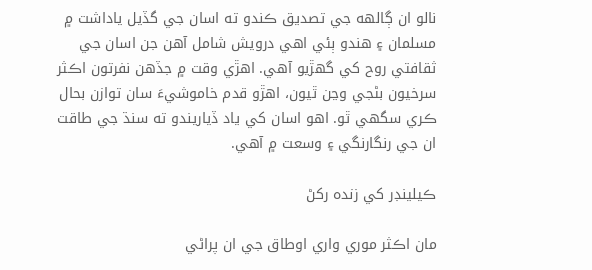نالو ان ڳالهه جي تصديق ڪندو ته اسان جي گڏيل ياداشت ۾ مسلمان ۽ هندو ٻئي اهي درويش شامل آهن جن اسان جي ثقافتي روح کي گهڙيو آهي. اهڙي وقت ۾ جڏهن نفرتون اڪثر سرخيون بڻجي وڃن ٿيون، اهڙو قدم خاموشيءَ سان توازن بحال ڪري سگهي ٿو. اهو اسان کي ياد ڏياريندو ته سنڌ جي طاقت ان جي رنگارنگي ۽ وسعت ۾ آهي.

ڪيلينڊر کي زنده رکڻ

مان اڪثر موري واري اوطاق جي ان پراڻي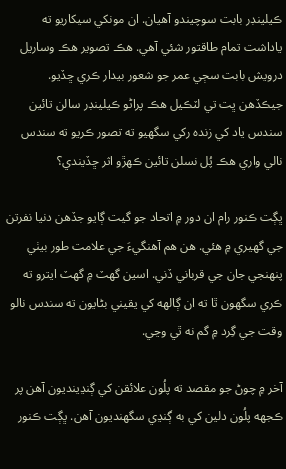ڪيلينڊر بابت سوچيندو آهيان. ان مونکي سيکاريو ته ياداشت تمام طاقتور شئي آهي. هڪ تصوير هڪ وساريل درويش بابت سڄي عمر جو شعور بيدار ڪري ڇڏيو. جيڪڏهن ڀت تي لٽڪيل هڪ پراڻو ڪيلينڊر سالن تائين سندس ياد کي زنده رکي سگهيو ته تصور ڪريو ته سندس نالي واري هڪ پُل نسلن تائين ڪهڙو اثر ڇڏيندي؟

ڀڳت ڪنور رام ان دور ۾ اتحاد جو گيت ڳايو جڏهن دنيا نفرتن جي گهيري ۾ هئي. هن هم آهنگيءَ جي علامت طور بيٺي پنهنجي جان جي قرباني ڏني. اسين گهٽ ۾ گهٽ ايترو ته ڪري سگهون ٿا ته ان ڳالهه کي يقيني بڻايون ته سندس نالو وقت جي گِرد ۾ گم نه ٿي وڃي.

آخر ۾ چوڻ جو مقصد ته پلُون علائقن کي ڳنڍينديون آهن پر ڪجهه پلُون دلين کي به ڳنڍي سگهنديون آهن. ڀڳت ڪنور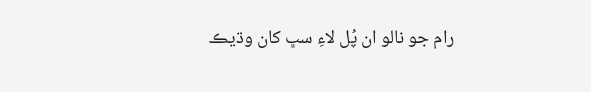رام جو نالو ان پُل لاءِ سڀ کان وڌيڪ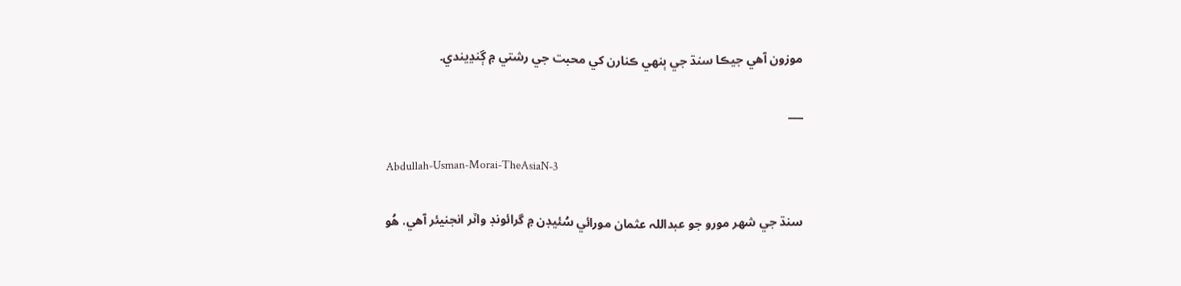موزون آهي جيڪا سنڌ جي ٻنهي ڪنارن کي محبت جي رشتي ۾ ڳنڍيندي.

___

Abdullah-Usman-Morai-TheAsiaN-3

سنڌ جي شھر مورو جو عبداللہ عثمان مورائي سُئيڊن ۾ گرائونڊ واٽر انجنيئر آھي. ھُو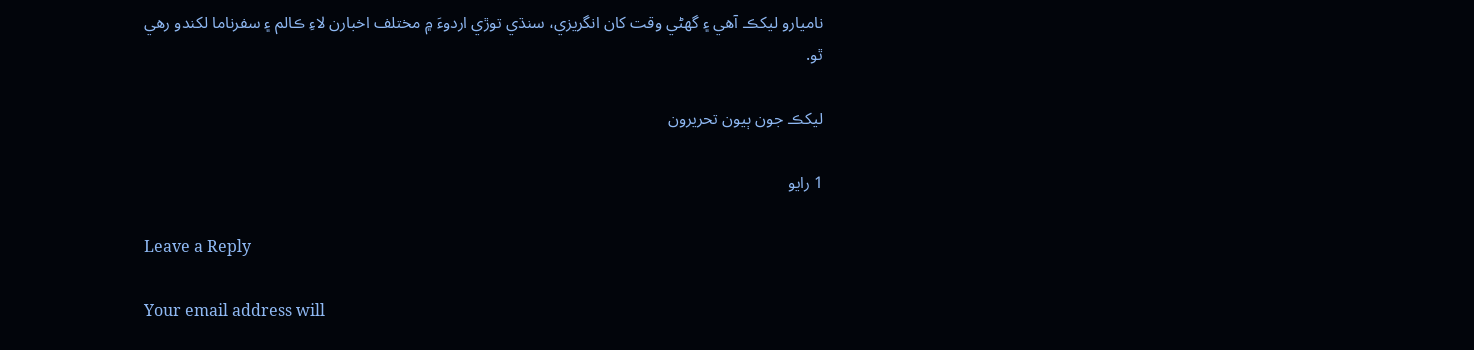ناميارو ليکڪ آھي ۽ گھڻي وقت کان انگريزي، سنڌي توڙي اردوءَ ۾ مختلف اخبارن لاءِ ڪالم ۽ سفرناما لکندو رھي ٿو.

ليکڪ جون ٻيون تحريرون

1 رايو

Leave a Reply

Your email address will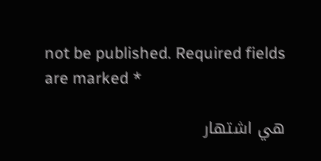not be published. Required fields are marked *

هي اشتهار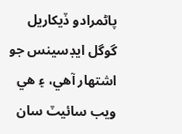پاڻمرادو ڏيکاريل گوگل ايڊسينس جو اشتهار آهي، ۽ هي ويب سائيٽ سان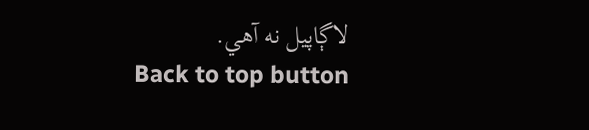لاڳاپيل نه آهي.
Back to top button